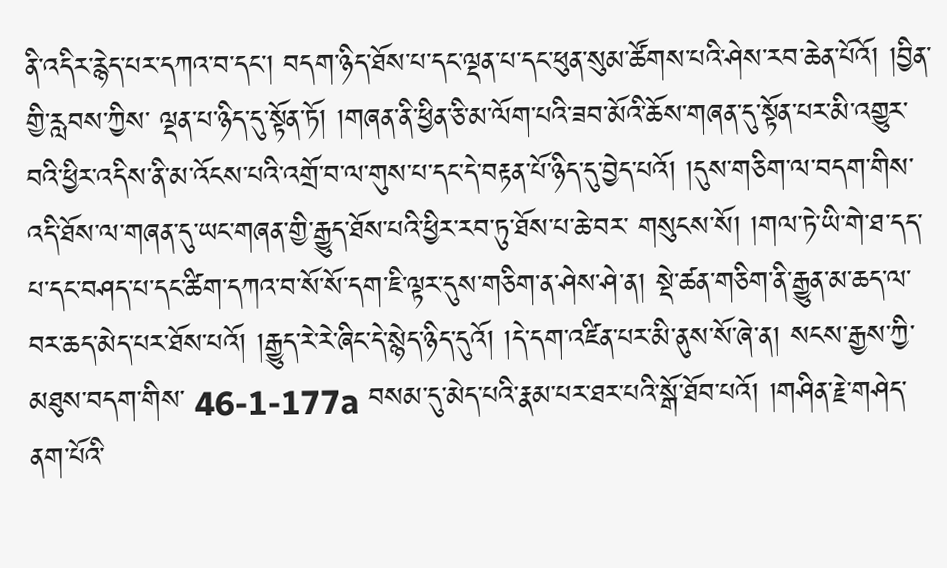ནི་འདིར་རྙེད་པར་དཀའ་བ་དང་། བདག་ཉིད་ཐོས་པ་དང་ལྡན་པ་དང་ཕུན་སུམ་ཚོགས་པའི་ཤེས་རབ་ཆེན་པོའོ། །བྱིན་གྱི་རླབས་ཀྱིས་ ལྡན་པ་ཉིད་དུ་སྟོན་ཏོ། །གཞན་ནི་ཕྱིན་ཅི་མ་ལོག་པའི་ཟབ་མོའི་ཆོས་གཞན་དུ་སྟོན་པར་མི་འགྱུར་བའི་ཕྱིར་འདིས་ནི་མ་འོངས་པའི་འགྲོ་བ་ལ་གུས་པ་དང་དེ་བརྟན་པོ་ཉིད་དུ་བྱེད་པའོ། །དུས་གཅིག་ལ་བདག་གིས་འདི་ཐོས་ལ་གཞན་དུ་ཡང་གཞན་གྱི་རྒྱུད་ཐོས་པའི་ཕྱིར་རབ་ཏུ་ཐོས་པ་ཆེ་བར་ གསུངས་སོ། །གལ་ཏེ་ཡི་གེ་ཐ་དད་པ་དང་བཤད་པ་དང་ཚིག་དཀའ་བ་སོ་སོ་དག་ཇི་ལྟར་དུས་གཅིག་ན་ཤེས་ཤེ་ན། སྡེ་ཚན་གཅིག་ནི་རྒྱུན་མ་ཆད་ལ་བར་ཆད་མེད་པར་ཐོས་པའོ། །རྒྱུད་རེ་རེ་ཞིང་དེ་སྙེད་ཉིད་དུའོ། །དེ་དག་འཛིན་པར་མི་ནུས་སོ་ཞེ་ན། སངས་རྒྱས་ཀྱི་མཐུས་བདག་གིས་ 46-1-177a བསམ་དུ་མེད་པའི་རྣམ་པར་ཐར་པའི་སྒོ་ཐོབ་པའོ། །གཤིན་རྗེ་གཤེད་ནག་པོའི་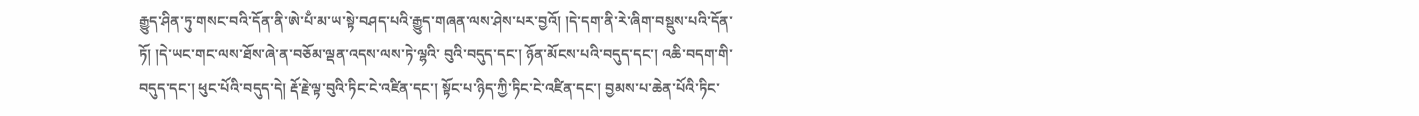རྒྱུད་ཤིན་ཏུ་གསང་བའི་དོན་ནི་ཨེ་པྃ་མ་ཡ་སྟེ་བཤད་པའི་རྒྱུད་གཞན་ལས་ཤེས་པར་བྱའོ། །དེ་དག་ནི་རེ་ཞིག་བསྡུས་པའི་དོན་ཏོ། །དེ་ཡང་གང་ལས་ཐོས་ཞེ་ན་བཅོམ་ལྡན་འདས་ལས་ཏེ་ལྷའི་ བུའི་བདུད་དང་། ཉོན་མོངས་པའི་བདུད་དང་། འཆི་བདག་གི་བདུད་དང་། ཕུང་པོའི་བདུད་དེ། རྡོ་རྗེ་ལྟ་བུའི་ཏིང་ངེ་འཛིན་དང་། སྟོང་པ་ཉིད་ཀྱི་ཏིང་ངེ་འཛིན་དང་། བྱམས་པ་ཆེན་པོའི་ཏིང་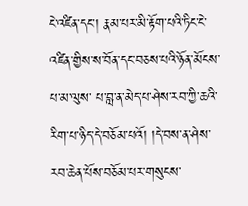ངེ་འཛིན་དང་། རྣམ་པར་མི་རྟོག་པའི་ཏིང་ངེ་འཛིན་གྱིས་ས་བོན་དང་བཅས་པའི་ཉོན་མོངས་པ་མ་ལུས་ པ་བླ་ན་མེད་པ་ཤེས་རབ་ཀྱི་ཆའི་རིག་པ་ཉིད་དེ་བཅོམ་པའོ། །དེ་བས་ན་ཤེས་རབ་ཆེན་པོས་བཅོམ་པར་གསུངས་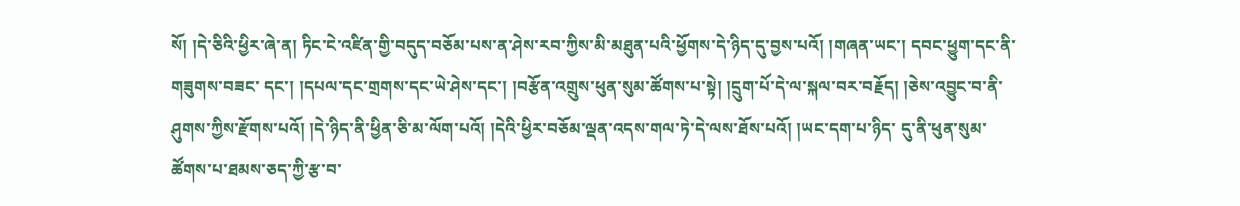སོ། །དེ་ཅིའི་ཕྱིར་ཞེ་ན། ཏིང་ངེ་འཛིན་གྱི་བདུད་བཅོམ་པས་ན་ཤེས་རབ་ཀྱིས་མི་མཐུན་པའི་ཕྱོགས་དེ་ཉིད་དུ་བྱས་པའོ། །གཞན་ཡང་། དབང་ཕྱུག་དང་ནི་གཟུགས་བཟང་ དང་། །དཔལ་དང་གྲགས་དང་ཡེ་ཤེས་དང་། །བརྩོན་འགྲུས་ཕུན་སུམ་ཚོགས་པ་སྟེ། །དྲུག་པོ་དེ་ལ་སྐལ་བར་བརྗོད། །ཅེས་འབྱུང་བ་ནི་ཤུགས་ཀྱིས་རྫོགས་པའོ། །དེ་ཉིད་ནི་ཕྱིན་ཅི་མ་ལོག་པའོ། །དེའི་ཕྱིར་བཅོམ་ལྡན་འདས་གལ་ཏེ་དེ་ལས་ཐོས་པའོ། །ཡང་དག་པ་ཉིད་ དུ་ནི་ཕུན་སུམ་ཚོགས་པ་ཐམས་ཅད་ཀྱི་རྩ་བ་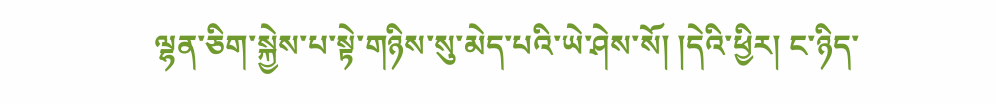ལྷན་ཅིག་སྐྱེས་པ་སྟེ་གཉིས་སུ་མེད་པའི་ཡེ་ཤེས་སོ། །དེའི་ཕྱིར། ང་ཉིད་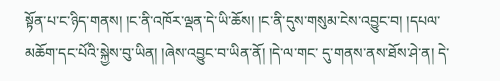སྟོན་པ་ང་ཉིད་གནས། །ང་ནི་འཁོར་ལྡན་དེ་ཡི་ཆོས། །ང་ནི་དུས་གསུམ་ངེས་འབྱུང་བ། །དཔལ་མཆོག་དང་པོའི་སྐྱེས་བུ་ཡིན། །ཞེས་འབྱུང་བ་ཡིན་ནོ། །དེ་ལ་གང་ དུ་གནས་ནས་ཐོས་ཤེ་ན། དེ་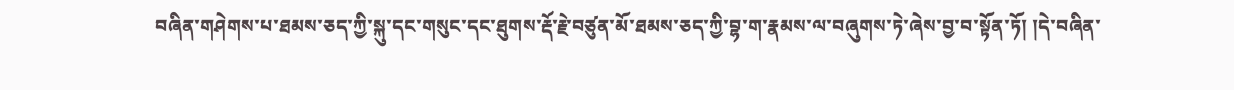བཞིན་གཤེགས་པ་ཐམས་ཅད་ཀྱི་སྐུ་དང་གསུང་དང་ཐུགས་རྡོ་རྗེ་བཙུན་མོ་ཐམས་ཅད་ཀྱི་བྷ་ག་རྣམས་ལ་བཞུགས་ཏེ་ཞེས་བྱ་བ་སྟོན་ཏོ། །དེ་བཞིན་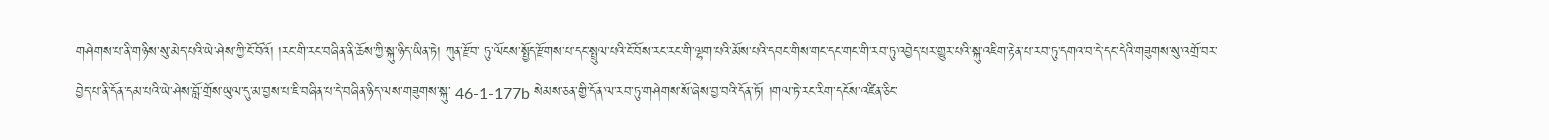གཤེགས་པ་ནི་གཉིས་སུ་མེད་པའི་ཡེ་ཤེས་ཀྱི་ངོ་བོའོ། །རང་གི་རང་བཞིན་ནི་ཆོས་ཀྱི་སྐུ་ཉིད་ཡིན་ཏེ། ཀུན་རྫོབ་ ཏུ་ལོངས་སྤྱོད་རྫོགས་པ་དང་སྤྲུལ་པའི་ངོ་བོས་རང་རང་གི་ལྷག་པའི་མོས་པའི་དབང་གིས་གང་དང་གང་གི་རབ་ཏུ་འབྱེད་པར་གྱུར་པའི་སྐུ་འཇིག་རྟེན་པ་རབ་ཏུ་དགའ་བ་དེ་དང་དེའི་གཟུགས་སུ་འགྲོ་བར་བྱེད་པ་ནི་དོན་དམ་པའི་ཡེ་ཤེས་བློ་གྲོས་ཡུལ་དུ་མ་བྱས་པ་ཇི་བཞིན་པ་དེ་བཞིན་ཉིད་ལས་གཟུགས་སྐུ་ 46-1-177b སེམས་ཅན་གྱི་དོན་ལ་རབ་ཏུ་གཤེགས་སོ་ཞེས་བྱ་བའི་དོན་ཏོ། །གལ་ཏེ་རང་རིག་དངོས་འཛིན་ཅིང་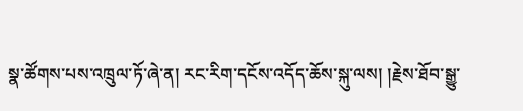སྣ་ཚོགས་པས་འཁྲུལ་ཏོ་ཞེ་ན། རང་རིག་དངོས་འདོད་ཆོས་སྐུ་ལས། །རྗེས་ཐོབ་སྒྱུ་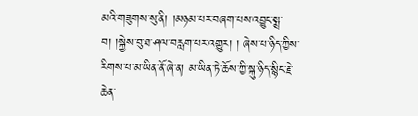མའི་གཟུགས་སུ་ནི། །མཉམ་པར་བཞག་པས་འབྱུང་སྨྲ་བ། །སྐྱེས་བུ་ཐ་ཤལ་བརླག་པར་འགྱུར། ། ཞེས་པ་ཉིད་ཀྱིས་རིགས་པ་མ་ཡིན་ནོ་ཞེ་ན། མ་ཡིན་ཏེ་ཆོས་ཀྱི་སྐུ་ཉིད་སྙིང་རྗེ་ཆེན་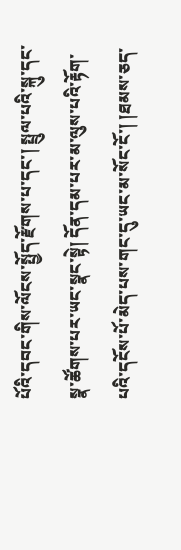པོའི་དབང་གིས་ལོངས་སྤྱོད་རྫོགས་པ་དང་། སྤྲུལ་པའི་སྐུ་དང་སྣ་ཚོགས་པར་ཡང་སྣང་སྟེ། དོན་དམ་པར་མ་ལུས་པའི་རྟོག་པའི་དངོས་པོ་མེད་པས་གང་དུ་ཡང་མ་སོང་ངོ་། །ཐམས་ཅད་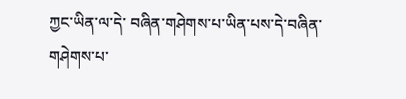ཀྱང་ཡིན་ལ་དེ་ བཞིན་གཤེགས་པ་ཡིན་པས་དེ་བཞིན་གཤེགས་པ་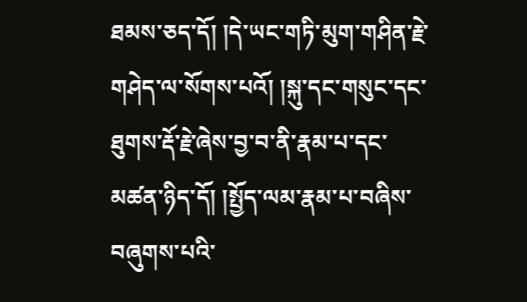ཐམས་ཅད་དོ། །དེ་ཡང་གཏི་མུག་གཤིན་རྗེ་གཤེད་ལ་སོགས་པའོ། །སྐུ་དང་གསུང་དང་ཐུགས་རྡོ་རྗེ་ཞེས་བྱ་བ་ནི་རྣམ་པ་དང་མཚན་ཉིད་དོ། །སྤྱོད་ལམ་རྣམ་པ་བཞིས་བཞུགས་པའི་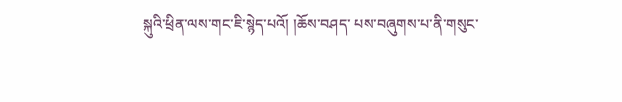སྐུའི་ཕྲིན་ལས་གང་ཇི་སྙེད་པའོ། །ཆོས་བཤད་ པས་བཞུགས་པ་ནི་གསུང་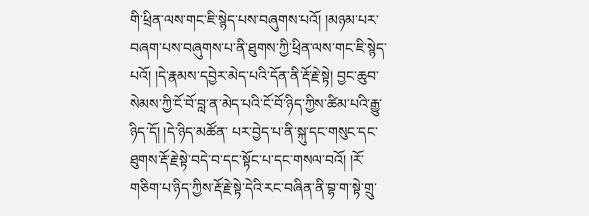གི་ཕྲིན་ལས་གང་ཇི་སྙེད་པས་བཞུགས་པའོ། །མཉམ་པར་བཞག་པས་བཞུགས་པ་ནི་ཐུགས་ཀྱི་ཕྲིན་ལས་གང་ཇི་སྙེད་པའོ། །དེ་རྣམས་དབྱེར་མེད་པའི་དོན་ནི་རྡོ་རྗེ་སྟེ། བྱང་ཆུབ་སེམས་ཀྱི་ངོ་བོ་བླ་ན་མེད་པའི་ངོ་བོ་ཉིད་ཀྱིས་ཚིམ་པའི་རྒྱུ་ཉིད་དོ། །དེ་ཉིད་མཚོན་ པར་བྱེད་པ་ནི་སྐུ་དང་གསུང་དང་ཐུགས་རྡོ་རྗེ་སྟེ་བདེ་བ་དང་སྟོང་པ་དང་གསལ་བའོ། །རོ་གཅིག་པ་ཉིད་ཀྱིས་རྡོ་རྗེ་སྟེ་དེའི་རང་བཞིན་ནི་བྷ་ག་སྟེ་གྲུ་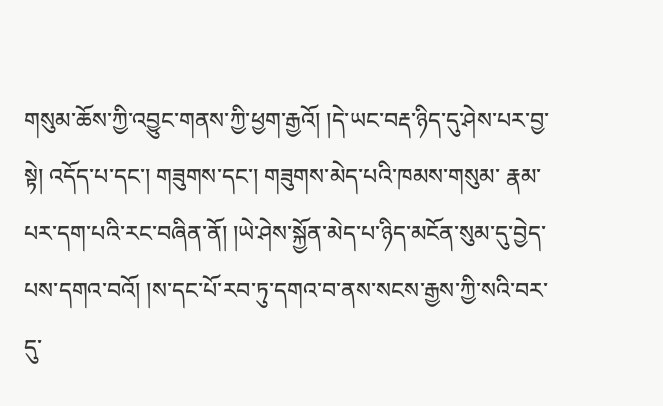གསུམ་ཆོས་ཀྱི་འབྱུང་གནས་ཀྱི་ཕྱག་རྒྱའོ། །དེ་ཡང་བརྡ་ཉིད་དུ་ཤེས་པར་བྱ་སྟེ། འདོད་པ་དང་། གཟུགས་དང་། གཟུགས་མེད་པའི་ཁམས་གསུམ་ རྣམ་པར་དག་པའི་རང་བཞིན་ནོ། །ཡེ་ཤེས་སྐྱོན་མེད་པ་ཉིད་མངོན་སུམ་དུ་བྱེད་པས་དགའ་བའོ། །ས་དང་པོ་རབ་ཏུ་དགའ་བ་ནས་སངས་རྒྱས་ཀྱི་སའི་བར་དུ་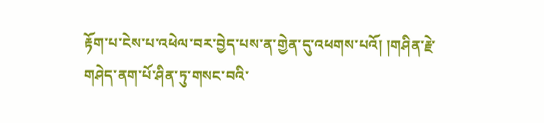རྟོག་པ་ངེས་པ་འཕེལ་བར་བྱེད་པས་ན་གྱེན་དུ་འཕགས་པའོ། །གཤིན་རྗེ་གཤེད་ནག་པོ་ཤིན་ཏུ་གསང་བའི་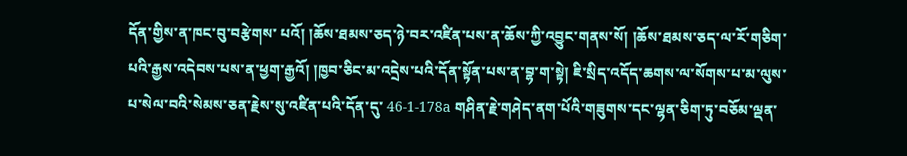དོན་གྱིས་ན་ཁང་བུ་བརྩེགས་ པའོ། །ཆོས་ཐམས་ཅད་ཉེ་བར་འཛིན་པས་ན་ཆོས་ཀྱི་འབྱུང་གནས་སོ། །ཆོས་ཐམས་ཅད་ལ་རོ་གཅིག་པའི་རྒྱས་འདེབས་པས་ན་ཕྱག་རྒྱའོ། །ཁྱབ་ཅིང་མ་འདྲེས་པའི་དོན་སྟོན་པས་ན་བྷ་ག་སྟེ། ཇི་སྲིད་འདོད་ཆགས་ལ་སོགས་པ་མ་ལུས་པ་སེལ་བའི་སེམས་ཅན་རྗེས་སུ་འཛིན་པའི་དོན་དུ་ 46-1-178a གཤིན་རྗེ་གཤེད་ནག་པོའི་གཟུགས་དང་ལྷན་ཅིག་ཏུ་བཅོམ་ལྡན་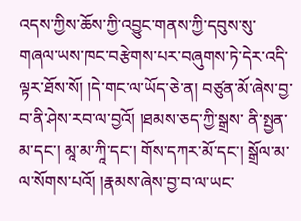འདས་ཀྱིས་ཆོས་ཀྱི་འབྱུང་གནས་ཀྱི་དབུས་སུ་གཞལ་ཡས་ཁང་བརྩེགས་པར་བཞུགས་ཏེ་དེར་འདི་ལྟར་ཐོས་སོ། །དེ་གང་ལ་ཡོད་ཅེ་ན། བཙུན་མོ་ཞེས་བྱ་བ་ནི་ཤེས་རབ་ལ་བྱའོ། །ཐམས་ཅད་ཀྱི་སྒྲས་ ནི་སྤྱན་མ་དང་། མཱ་མ་ཀཱི་དང་། གོས་དཀར་མོ་དང་། སྒྲོལ་མ་ལ་སོགས་པའོ། །རྣམས་ཞེས་བྱ་བ་ལ་ཡང་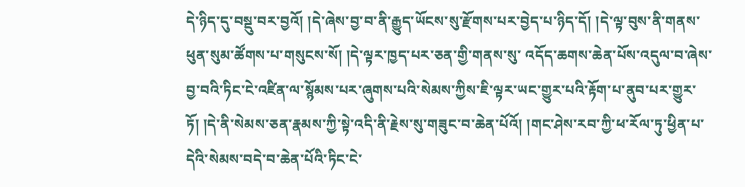དེ་ཉིད་དུ་བསྡུ་བར་བྱའོ། །དེ་ཞེས་བྱ་བ་ནི་རྒྱུད་ཡོངས་སུ་རྫོགས་པར་བྱེད་པ་ཉིད་དོ། །དེ་ལྟ་བུས་ནི་གནས་ཕུན་སུམ་ཚོགས་པ་གསུངས་སོ། །དེ་ལྟར་ཁྱད་པར་ཅན་གྱི་གནས་སུ་ འདོད་ཆགས་ཆེན་པོས་འདུལ་བ་ཞེས་བྱ་བའི་ཏིང་ངེ་འཛིན་ལ་སྙོམས་པར་ཞུགས་པའི་སེམས་ཀྱིས་ཇི་ལྟར་ཡང་གྱུར་པའི་རྟོག་པ་ནུབ་པར་གྱུར་ཏོ། །དེ་ནི་སེམས་ཅན་རྣམས་ཀྱི་སྟེ་འདི་ནི་རྗེས་སུ་གཟུང་བ་ཆེན་པོའོ། །གང་ཤེས་རབ་ཀྱི་ཕ་རོལ་ཏུ་ཕྱིན་པ་དེའི་སེམས་བདེ་བ་ཆེན་པོའི་ཏིང་ངེ་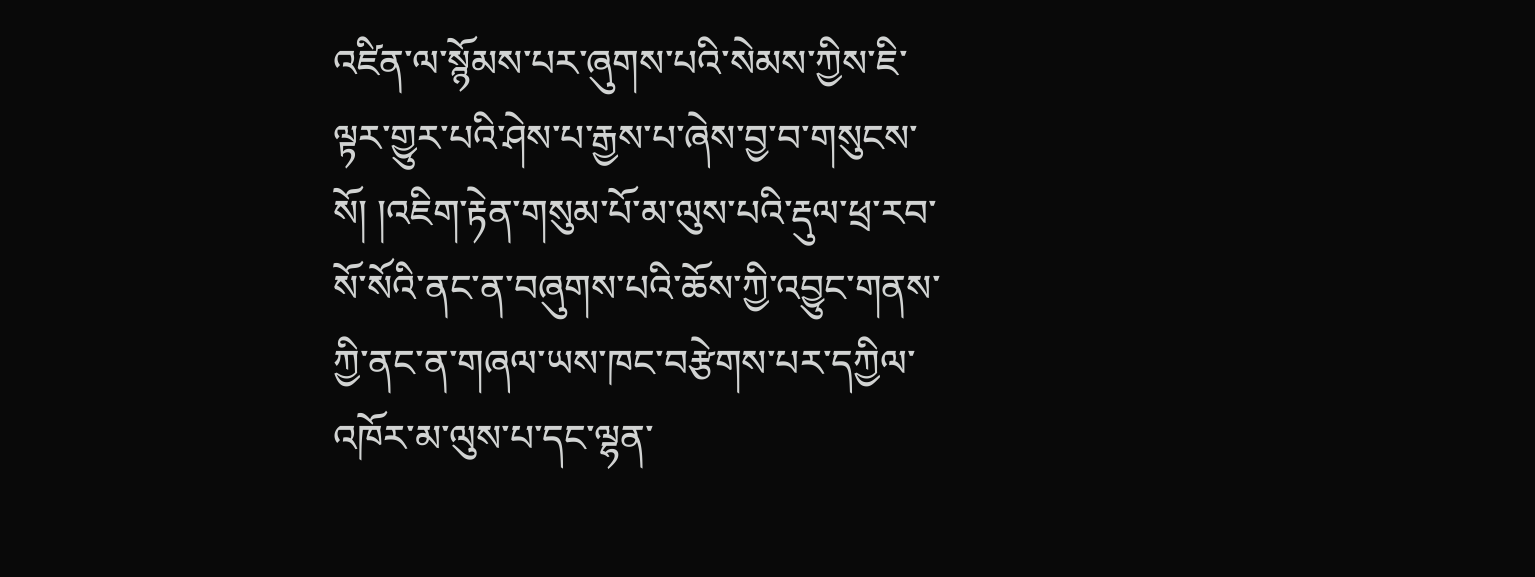འཛིན་ལ་སྙོམས་པར་ཞུགས་པའི་སེམས་ཀྱིས་ཇི་ལྟར་གྱུར་པའི་ཤེས་པ་རྒྱས་པ་ཞེས་བྱ་བ་གསུངས་སོ། །འཇིག་རྟེན་གསུམ་པོ་མ་ལུས་པའི་རྡུལ་ཕྲ་རབ་སོ་སོའི་ནང་ན་བཞུགས་པའི་ཆོས་ཀྱི་འབྱུང་གནས་ཀྱི་ནང་ན་གཞལ་ཡས་ཁང་བརྩེགས་པར་དཀྱིལ་འཁོར་མ་ལུས་པ་དང་ལྷན་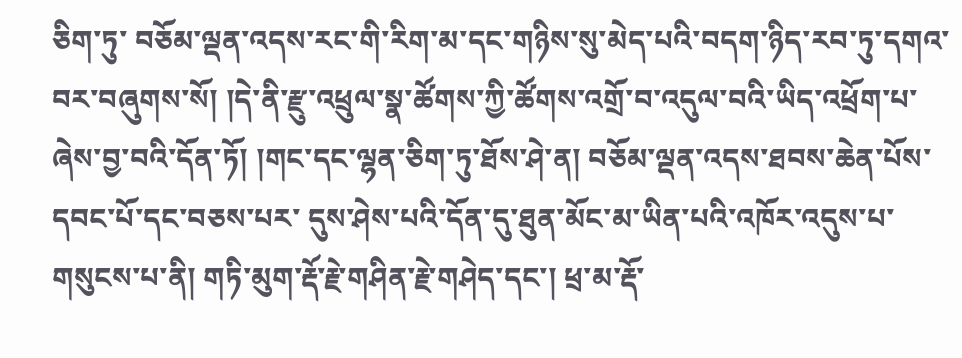ཅིག་ཏུ་ བཅོམ་ལྡན་འདས་རང་གི་རིག་མ་དང་གཉིས་སུ་མེད་པའི་བདག་ཉིད་རབ་ཏུ་དགའ་བར་བཞུགས་སོ། །དེ་ནི་རྫུ་འཕྲུལ་སྣ་ཚོགས་ཀྱི་ཚོགས་འགྲོ་བ་འདུལ་བའི་ཡིད་འཕྲོག་པ་ཞེས་བྱ་བའི་དོན་ཏོ། །གང་དང་ལྷན་ཅིག་ཏུ་ཐོས་ཤེ་ན། བཅོམ་ལྡན་འདས་ཐབས་ཆེན་པོས་དབང་པོ་དང་བཅས་པར་ དུས་ཤེས་པའི་དོན་དུ་ཐུན་མོང་མ་ཡིན་པའི་འཁོར་འདུས་པ་གསུངས་པ་ནི། གཏི་མུག་རྡོ་རྗེ་གཤིན་རྗེ་གཤེད་དང་། ཕྲ་མ་རྡོ་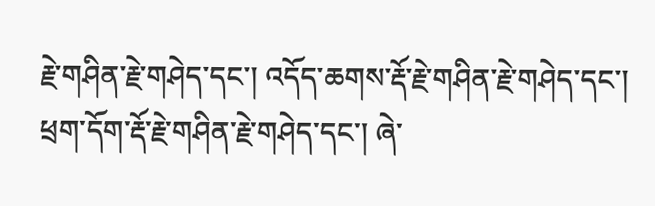རྗེ་གཤིན་རྗེ་གཤེད་དང་། འདོད་ཆགས་རྡོ་རྗེ་གཤིན་རྗེ་གཤེད་དང་། ཕྲག་དོག་རྡོ་རྗེ་གཤིན་རྗེ་གཤེད་དང་། ཞེ་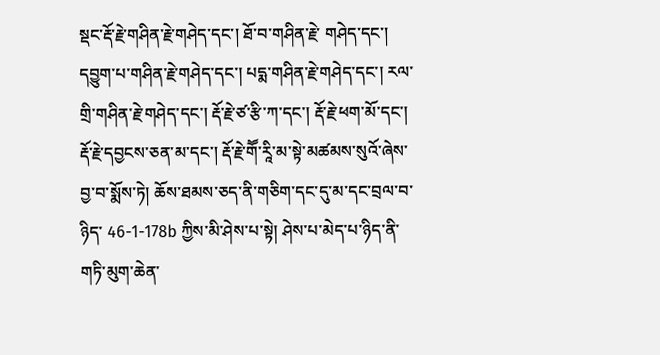སྡང་རྡོ་རྗེ་གཤིན་རྗེ་གཤེད་དང་། ཐོ་བ་གཤིན་རྗེ་ གཤེད་དང་། དབྱུག་པ་གཤིན་རྗེ་གཤེད་དང་། པདྨ་གཤིན་རྗེ་གཤེད་དང་། རལ་གྲི་གཤིན་རྗེ་གཤེད་དང་། རྡོ་རྗེ་ཙ་རྩི་ཀ་དང་། རྡོ་རྗེ་ཕག་མོ་དང་། རྡོ་རྗེ་དབྱངས་ཅན་མ་དང་། རྡོ་རྗེ་གཽ་རཱི་མ་སྟེ་མཚམས་སུའོ་ཞེས་བྱ་བ་སྨོས་ཏེ། ཆོས་ཐམས་ཅད་ནི་གཅིག་དང་དུ་མ་དང་བྲལ་བ་ཉིད་ 46-1-178b ཀྱིས་མི་ཤེས་པ་སྟེ། ཤེས་པ་མེད་པ་ཉིད་ནི་གཏི་མུག་ཆེན་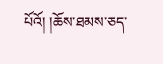པོའོ། །ཆོས་ཐམས་ཅད་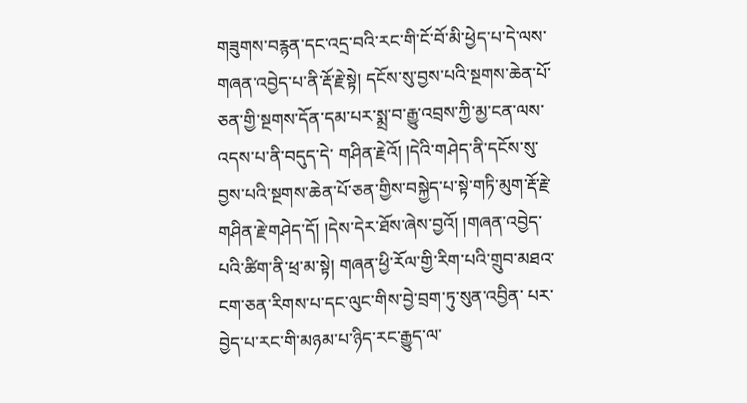གཟུགས་བརྙན་དང་འདྲ་བའི་རང་གི་ངོ་བོ་མི་ཕྱེད་པ་དེ་ལས་གཞན་འབྱེད་པ་ནི་རྡོ་རྗེ་སྟེ། དངོས་སུ་བྱས་པའི་སྔགས་ཆེན་པོ་ཅན་གྱི་སྔགས་དོན་དམ་པར་སྨྲ་བ་རྒྱུ་འབྲས་ཀྱི་མྱ་ངན་ལས་འདས་པ་ནི་བདུད་དེ་ གཤིན་རྗེའོ། །དེའི་གཤེད་ནི་དངོས་སུ་བྱས་པའི་སྔགས་ཆེན་པོ་ཅན་གྱིས་བསྐྱེད་པ་སྟེ་གཏི་མུག་རྡོ་རྗེ་གཤིན་རྗེ་གཤེད་དོ། །དེས་དེར་ཐོས་ཞེས་བྱའོ། །གཞན་འབྱེད་པའི་ཚིག་ནི་ཕྲ་མ་སྟེ། གཞན་ཕྱི་རོལ་གྱི་རིག་པའི་གྲུབ་མཐའ་ངག་ཅན་རིགས་པ་དང་ལུང་གིས་བྱེ་བྲག་ཏུ་སུན་འབྱིན་ པར་བྱེད་པ་རང་གི་མཉམ་པ་ཉིད་རང་རྒྱུད་ལ་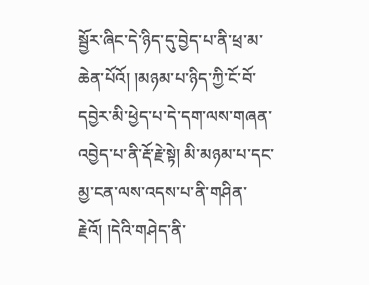སྦྱོར་ཞིང་དེ་ཉིད་དུ་བྱེད་པ་ནི་ཕྲ་མ་ཆེན་པོའོ། །མཉམ་པ་ཉིད་ཀྱི་ངོ་བོ་དབྱེར་མི་ཕྱེད་པ་དེ་དག་ལས་གཞན་འབྱེད་པ་ནི་རྡོ་རྗེ་སྟེ། མི་མཉམ་པ་དང་མྱ་ངན་ལས་འདས་པ་ནི་གཤིན་རྗེའོ། །དེའི་གཤེད་ནི་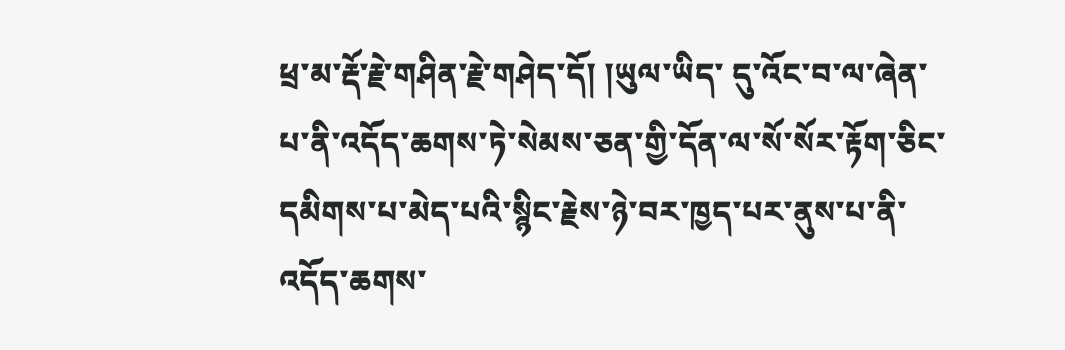ཕྲ་མ་རྡོ་རྗེ་གཤིན་རྗེ་གཤེད་དོ། །ཡུལ་ཡིད་ དུ་འོང་བ་ལ་ཞེན་པ་ནི་འདོད་ཆགས་ཏེ་སེམས་ཅན་གྱི་དོན་ལ་སོ་སོར་རྟོག་ཅིང་དམིགས་པ་མེད་པའི་སྙིང་རྗེས་ཉེ་བར་ཁྱད་པར་ནུས་པ་ནི་འདོད་ཆགས་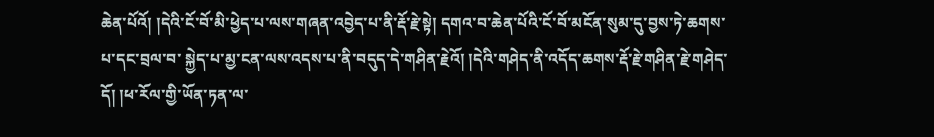ཆེན་པོའོ། །དེའི་ངོ་བོ་མི་ཕྱེད་པ་ལས་གཞན་འབྱེད་པ་ནི་རྡོ་རྗེ་སྟེ། དགའ་བ་ཆེན་པོའི་ངོ་བོ་མངོན་སུམ་དུ་བྱས་ཏེ་ཆགས་པ་དང་བྲལ་བ་ སྐྱེད་པ་མྱ་ངན་ལས་འདས་པ་ནི་བདུད་དེ་གཤིན་རྗེའོ། །དེའི་གཤེད་ནི་འདོད་ཆགས་རྡོ་རྗེ་གཤིན་རྗེ་གཤེད་དོ། །ཕ་རོལ་གྱི་ཡོན་ཏན་ལ་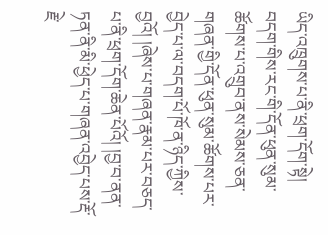ཡིད་འཁྲུགས་པ་ནི་ཕྲག་དོག་སྟེ། བདག་གིས་རང་གི་དོན་ཕུན་སུམ་ཚོགས་པ་འགྲུབ་ནས་སེམས་ཅན་གཞན་གྱི་དོན་ཕུན་སུམ་ཚོགས་པར་ བྱེད་པ་ལ་བདག་པོ་ཁོ་ན་ཉིད་ཀྱིས་བྱའོ། །ཞེས་པ་གཞན་རྣམ་པར་བཅད་པ་ནི་ཕྲག་དོག་ཆེན་པོའོ། །བྱ་བ་ནན་ཏན་ནི་མི་ཕྱེད་པ་གཞན་འབྱེད་པས་རྡོ་རྗེ་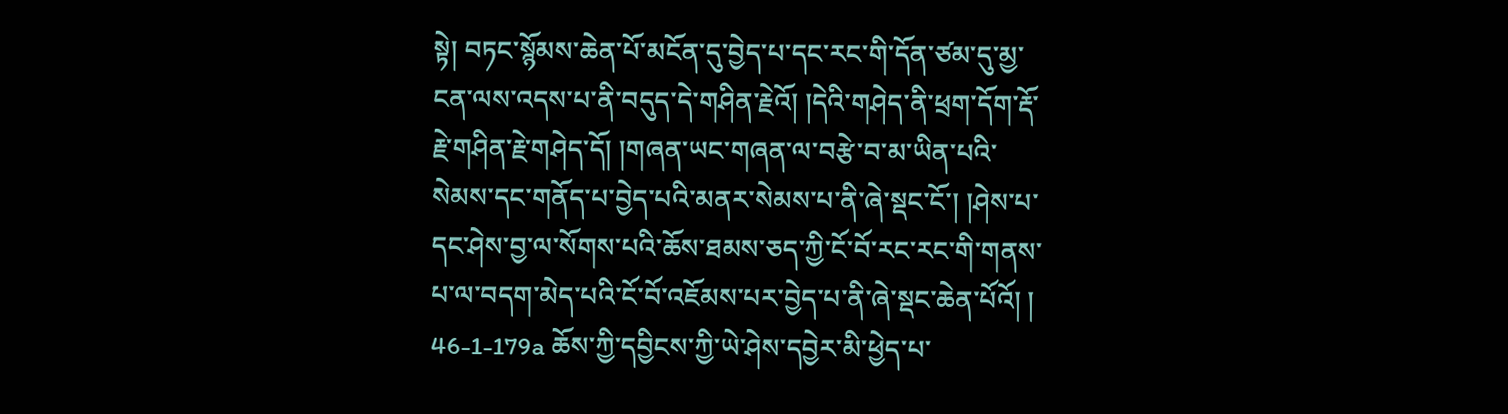སྟེ། བཏང་སྙོམས་ཆེན་པོ་མངོན་དུ་བྱེད་པ་དང་རང་གི་དོན་ཙམ་དུ་མྱ་ངན་ལས་འདས་པ་ནི་བདུད་དེ་གཤིན་རྗེའོ། །དེའི་གཤེད་ནི་ཕྲག་དོག་རྡོ་ རྗེ་གཤིན་རྗེ་གཤེད་དོ། །གཞན་ཡང་གཞན་ལ་བརྩེ་བ་མ་ཡིན་པའི་སེམས་དང་གནོད་པ་བྱེད་པའི་མནར་སེམས་པ་ནི་ཞེ་སྡང་ངོ་། །ཤེས་པ་དང་ཤེས་བྱ་ལ་སོགས་པའི་ཆོས་ཐམས་ཅད་ཀྱི་ངོ་བོ་རང་རང་གི་གནས་པ་ལ་བདག་མེད་པའི་ངོ་བོ་འཇོམས་པར་བྱེད་པ་ནི་ཞེ་སྡང་ཆེན་པོའོ། ། 46-1-179a ཆོས་ཀྱི་དབྱིངས་ཀྱི་ཡེ་ཤེས་དབྱེར་མི་ཕྱེད་པ་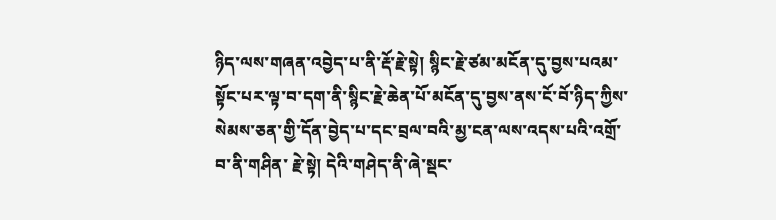ཉིད་ལས་གཞན་འབྱེད་པ་ནི་རྡོ་རྗེ་སྟེ། སྙིང་རྗེ་ཙམ་མངོན་དུ་བྱས་པའམ་སྟོང་པར་ལྟ་བ་དག་ནི་སྙིང་རྗེ་ཆེན་པོ་མངོན་དུ་བྱས་ནས་ངོ་བོ་ཉིད་ཀྱིས་སེམས་ཅན་གྱི་དོན་བྱེད་པ་དང་བྲལ་བའི་མྱ་ངན་ལས་འདས་པའི་འགྲོ་བ་ནི་གཤིན་ རྗེ་སྟེ། དེའི་གཤེད་ནི་ཞེ་སྡང་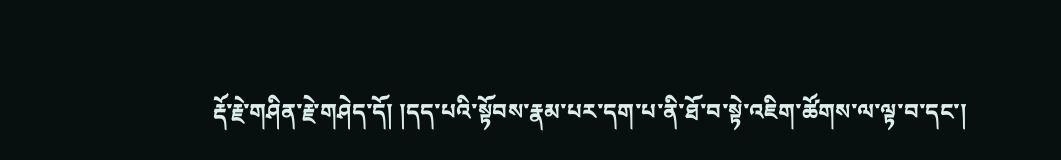རྡོ་རྗེ་གཤིན་རྗེ་གཤེད་དོ། །དད་པའི་སྟོབས་རྣམ་པར་དག་པ་ནི་ཐོ་བ་སྟེ་འཇིག་ཚོགས་ལ་ལྟ་བ་དང་།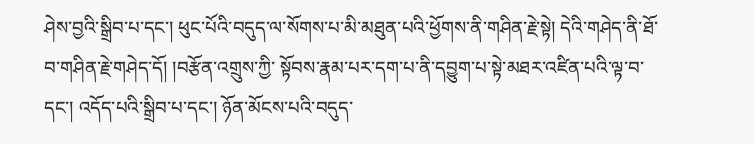ཤེས་བྱའི་སྒྲིབ་པ་དང་། ཕུང་པོའི་བདུད་ལ་སོགས་པ་མི་མཐུན་པའི་ཕྱོགས་ནི་གཤིན་རྗེ་སྟེ། དེའི་གཤེད་ནི་ཐོ་བ་གཤིན་རྗེ་གཤེད་དོ། །བརྩོན་འགྲུས་ཀྱི་ སྟོབས་རྣམ་པར་དག་པ་ནི་དབྱུག་པ་སྟེ་མཐར་འཛིན་པའི་ལྟ་བ་དང་། འདོད་པའི་སྒྲིབ་པ་དང་། ཉོན་མོངས་པའི་བདུད་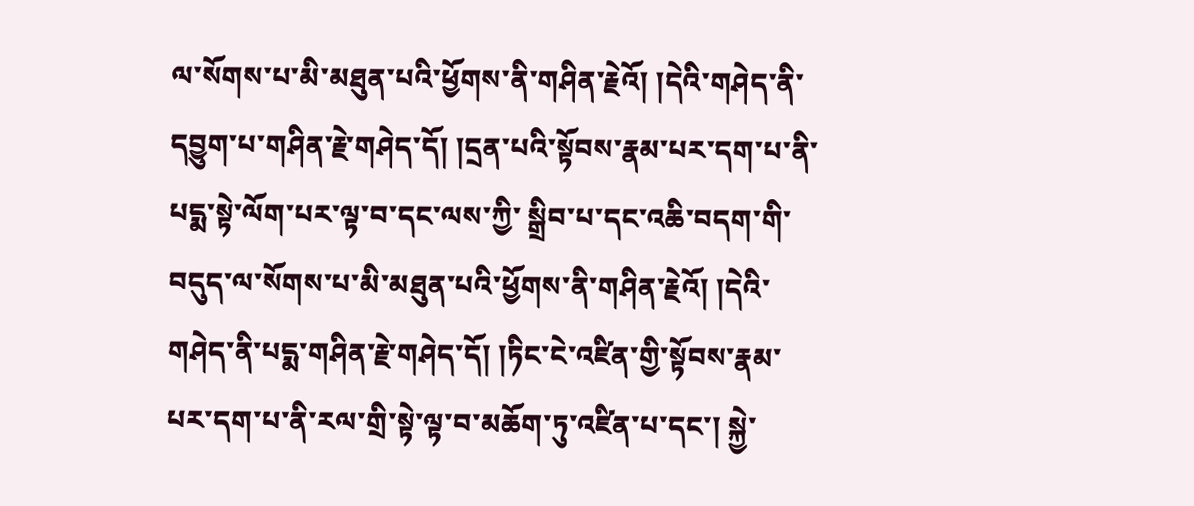ལ་སོགས་པ་མི་མཐུན་པའི་ཕྱོགས་ནི་གཤིན་རྗེའོ། །དེའི་གཤེད་ནི་དབྱུག་པ་གཤིན་རྗེ་གཤེད་དོ། །དྲན་པའི་སྟོབས་རྣམ་པར་དག་པ་ནི་པདྨ་སྟེ་ལོག་པར་ལྟ་བ་དང་ལས་ཀྱི་ སྒྲིབ་པ་དང་འཆི་བདག་གི་བདུད་ལ་སོགས་པ་མི་མཐུན་པའི་ཕྱོགས་ནི་གཤིན་རྗེའོ། །དེའི་གཤེད་ནི་པདྨ་གཤིན་རྗེ་གཤེད་དོ། །ཏིང་ངེ་འཛིན་གྱི་སྟོབས་རྣམ་པར་དག་པ་ནི་རལ་གྲི་སྟེ་ལྟ་བ་མཆོག་ཏུ་འཛིན་པ་དང་། སྐྱེ་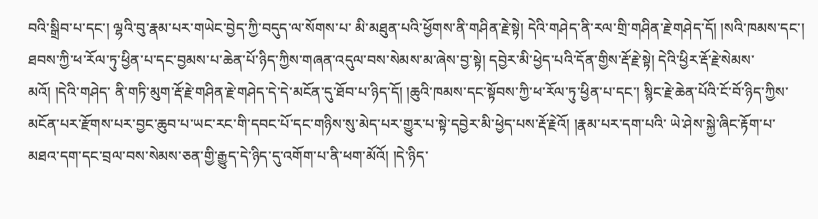བའི་སྒྲིབ་པ་དང་། ལྷའི་བུ་རྣམ་པར་གཡེང་བྱེད་ཀྱི་བདུད་ལ་སོགས་པ་ མི་མཐུན་པའི་ཕྱོགས་ནི་གཤིན་རྗེ་སྟེ། དེའི་གཤེད་ནི་རལ་གྲི་གཤིན་རྗེ་གཤེད་དོ། །སའི་ཁམས་དང་། ཐབས་ཀྱི་ཕ་རོལ་ཏུ་ཕྱིན་པ་དང་བྱམས་པ་ཆེན་པོ་ཉིད་ཀྱིས་གཞན་འདུལ་བས་སེམས་མ་ཞེས་བྱ་སྟེ། དབྱེར་མི་ཕྱེད་པའི་དོན་གྱིས་རྡོ་རྗེ་སྟེ། དེའི་ཕྱིར་རྡོ་རྗེ་སེམས་མའོ། །དེའི་གཤེད་ ནི་གཏི་མུག་རྡོ་རྗེ་གཤིན་རྗེ་གཤེད་དེ་དེ་མངོན་དུ་ཐོབ་པ་ཉིད་དོ། །ཆུའི་ཁམས་དང་སྟོབས་ཀྱི་ཕ་རོལ་ཏུ་ཕྱིན་པ་དང་། སྙིང་རྗེ་ཆེན་པོའི་ངོ་བོ་ཉིད་ཀྱིས་མངོན་པར་རྫོགས་པར་བྱང་ཆུབ་པ་ཡང་རང་གི་དབང་པོ་དང་གཉིས་སུ་མེད་པར་གྱུར་པ་སྟེ་དབྱེར་མི་ཕྱེད་པས་རྡོ་རྗེའོ། །རྣམ་པར་དག་པའི་ ཡེ་ཤེས་སྐྱེ་ཞིང་རྟོག་པ་མཐའ་དག་དང་བྲལ་བས་སེམས་ཅན་གྱི་རྒྱུད་དེ་ཉིད་དུ་འགོག་པ་ནི་ཕག་མོའོ། །དེ་ཉིད་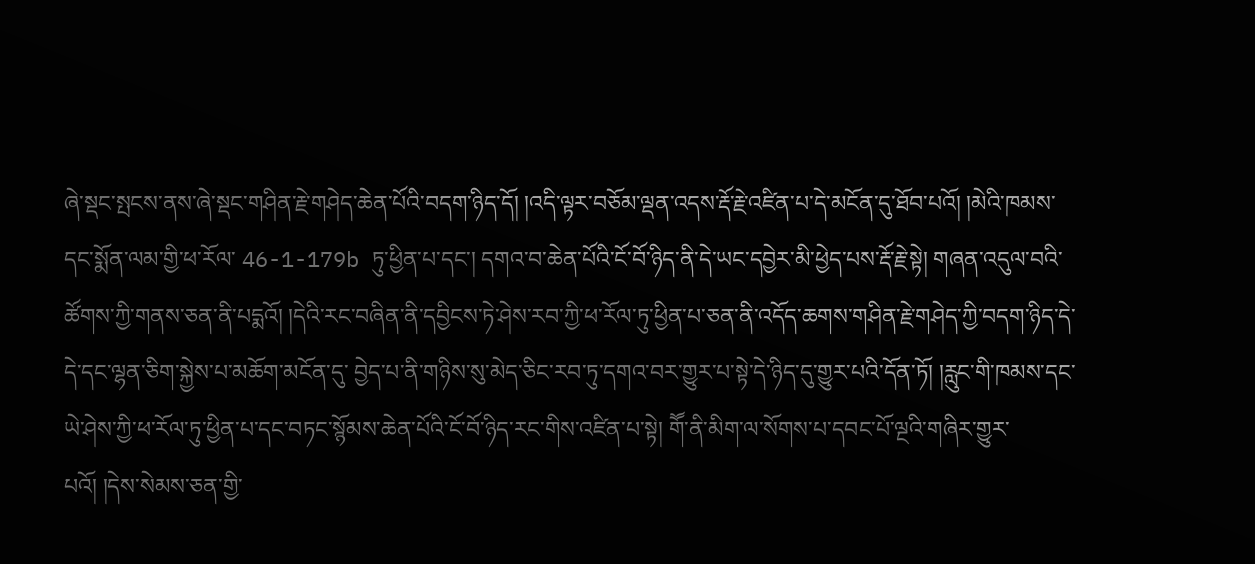ཞེ་སྡང་སྤངས་ནས་ཞེ་སྡང་གཤིན་རྗེ་གཤེད་ཆེན་པོའི་བདག་ཉིད་དོ། །འདི་ལྟར་བཅོམ་ལྡན་འདས་རྡོ་རྗེ་འཛིན་པ་དེ་མངོན་དུ་ཐོབ་པའོ། །མེའི་ཁམས་དང་སྨོན་ལམ་གྱི་ཕ་རོལ་ 46-1-179b ཏུ་ཕྱིན་པ་དང་། དགའ་བ་ཆེན་པོའི་ངོ་བོ་ཉིད་ནི་དེ་ཡང་དབྱེར་མི་ཕྱེད་པས་རྡོ་རྗེ་སྟེ། གཞན་འདུལ་བའི་ཚོགས་ཀྱི་གནས་ཅན་ནི་པདྨའོ། །དེའི་རང་བཞིན་ནི་དབྱིངས་ཏེ་ཤེས་རབ་ཀྱི་ཕ་རོལ་ཏུ་ཕྱིན་པ་ཅན་ནི་འདོད་ཆགས་གཤིན་རྗེ་གཤེད་ཀྱི་བདག་ཉིད་དེ་དེ་དང་ལྷན་ཅིག་སྐྱེས་པ་མཆོག་མངོན་དུ་ བྱེད་པ་ནི་གཉིས་སུ་མེད་ཅིང་རབ་ཏུ་དགའ་བར་གྱུར་པ་སྟེ་དེ་ཉིད་དུ་གྱུར་པའི་དོན་ཏོ། །རླུང་གི་ཁམས་དང་ཡེ་ཤེས་ཀྱི་ཕ་རོལ་ཏུ་ཕྱིན་པ་དང་བཏང་སྙོམས་ཆེན་པོའི་ངོ་བོ་ཉིད་རང་གིས་འཛིན་པ་སྟེ། གཽ་ནི་མིག་ལ་སོགས་པ་དབང་པོ་ལྔའི་གཞིར་གྱུར་པའོ། །དེས་སེམས་ཅན་གྱི་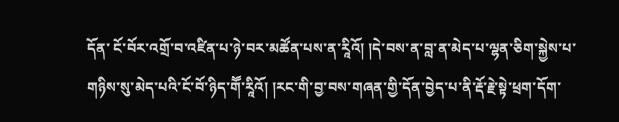དོན་ ངོ་བོར་འགྲོ་བ་འཛིན་པ་ཉེ་བར་མཚོན་པས་ན་རཱིའོ། །དེ་བས་ན་བླ་ན་མེད་པ་ལྷན་ཅིག་སྐྱེས་པ་གཉིས་སུ་མེད་པའི་ངོ་བོ་ཉིད་གཽ་རཱིའོ། །རང་གི་བྱ་བས་གཞན་གྱི་དོན་བྱེད་པ་ནི་རྡོ་རྗེ་སྟེ་ཕྲག་དོག་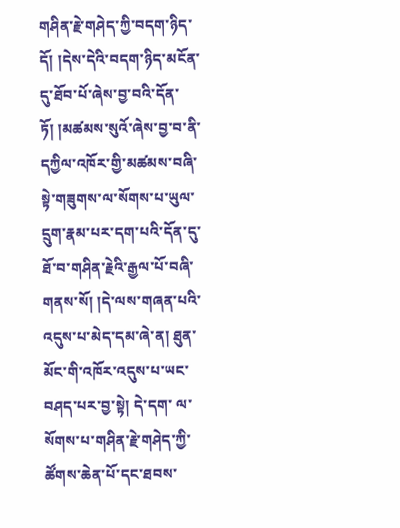གཤིན་རྗེ་གཤེད་ཀྱི་བདག་ཉིད་དོ། །དེས་དེའི་བདག་ཉིད་མངོན་དུ་ཐོབ་པོ་ཞེས་བྱ་བའི་དོན་ ཏོ། །མཚམས་སུའོ་ཞེས་བྱ་བ་ནི་དཀྱིལ་འཁོར་གྱི་མཚམས་བཞི་སྟེ་གཟུགས་ལ་སོགས་པ་ཡུལ་དྲུག་རྣམ་པར་དག་པའི་དོན་དུ་ཐོ་བ་གཤིན་རྗེའི་རྒྱལ་པོ་བཞི་གནས་སོ། །དེ་ལས་གཞན་པའི་འདུས་པ་མེད་དམ་ཞེ་ན། ཐུན་མོང་གི་འཁོར་འདུས་པ་ཡང་བཤད་པར་བྱ་སྟེ། དེ་དག་ ལ་སོགས་པ་གཤིན་རྗེ་གཤེད་ཀྱི་ཚོགས་ཆེན་པོ་དང་ཐབས་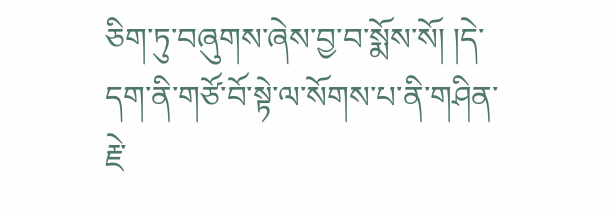ཅིག་ཏུ་བཞུགས་ཞེས་བྱ་བ་སྨོས་སོ། །དེ་དག་ནི་གཙོ་བོ་སྟེ་ལ་སོགས་པ་ནི་གཤིན་རྗེ་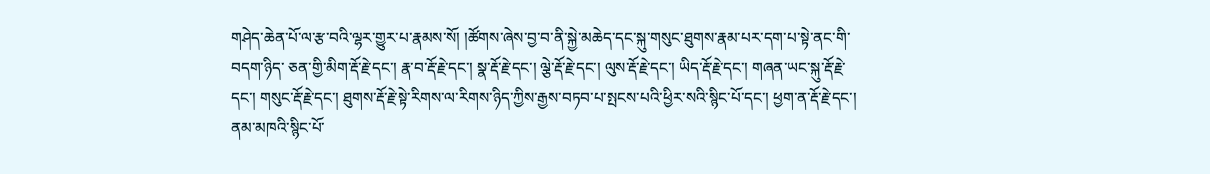གཤེད་ཆེན་པོ་ལ་རྩ་བའི་ལྷར་གྱུར་པ་རྣམས་སོ། །ཚོགས་ཞེས་བྱ་བ་ནི་སྐྱེ་མཆེད་དང་སྐུ་གསུང་ཐུགས་རྣམ་པར་དག་པ་སྟེ་ནང་གི་བདག་ཉིད་ ཅན་གྱི་མིག་རྡོ་རྗེ་དང་། རྣ་བ་རྡོ་རྗེ་དང་། སྣ་རྡོ་རྗེ་དང་། ལྕེ་རྡོ་རྗེ་དང་། ལུས་རྡོ་རྗེ་དང་། ཡིད་རྡོ་རྗེ་དང་། གཞན་ཡང་སྐུ་རྡོ་རྗེ་དང་། གསུང་རྡོ་རྗེ་དང་། ཐུགས་རྡོ་རྗེ་སྟེ་རིགས་ལ་རིགས་ཉིད་ཀྱིས་རྒྱས་བཏབ་པ་སྤངས་པའི་ཕྱིར་སའི་སྙིང་པོ་དང་། ཕྱག་ན་རྡོ་རྗེ་དང་། ནམ་མཁའི་སྙིང་པོ་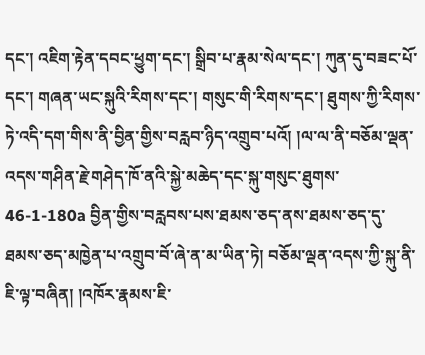དང་། འཇིག་རྟེན་དབང་ཕྱུག་དང་། སྒྲིབ་པ་རྣམ་སེལ་དང་། ཀུན་དུ་བཟང་པོ་དང་། གཞན་ཡང་སྐུའི་རིགས་དང་། གསུང་གི་རིགས་དང་། ཐུགས་ཀྱི་རིགས་ཏེ་འདི་དག་གིས་ནི་བྱིན་གྱིས་བརླབ་ཉིད་འགྲུབ་པའོ། །ལ་ལ་ནི་བཅོམ་ལྡན་འདས་གཤིན་རྗེ་གཤེད་ཁོ་ནའི་སྐྱེ་མཆེད་དང་སྐུ་གསུང་ཐུགས་ 46-1-180a བྱིན་གྱིས་བརླབས་པས་ཐམས་ཅད་ནས་ཐམས་ཅད་དུ་ཐམས་ཅད་མཁྱེན་པ་འགྲུབ་བོ་ཞེ་ན་མ་ཡིན་ཏེ། བཅོམ་ལྡན་འདས་ཀྱི་སྐུ་ནི་ཇི་ལྟ་བཞིན། །འཁོར་རྣམས་ཇི་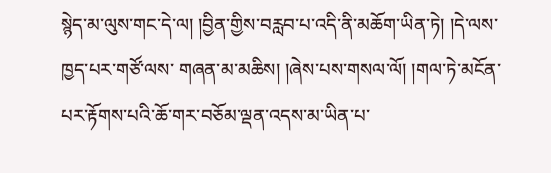སྙེད་མ་ལུས་གང་དེ་ལ། །བྱིན་གྱིས་བརླབ་པ་འདི་ནི་མཆོག་ཡིན་ཏེ། །དེ་ལས་ཁྱད་པར་གཙོ་ལས་ གཞན་མ་མཆིས། །ཞེས་པས་གསལ་ལོ། །གལ་ཏེ་མངོན་པར་རྟོགས་པའི་ཆོ་གར་བཅོམ་ལྡན་འདས་མ་ཡིན་པ་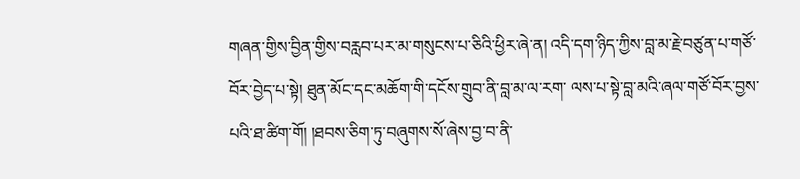གཞན་གྱིས་བྱིན་གྱིས་བརླབ་པར་མ་གསུངས་པ་ཅིའི་ཕྱིར་ཞེ་ན། འདི་དག་ཉིད་ཀྱིས་བླ་མ་རྗེ་བཙུན་པ་གཙོ་བོར་བྱེད་པ་སྟེ། ཐུན་མོང་དང་མཆོག་གི་དངོས་གྲུབ་ནི་བླ་མ་ལ་རག་ ལས་པ་སྟེ་བླ་མའི་ཞལ་གཙོ་བོར་བྱས་པའི་ཐ་ཚིག་གོ། །ཐབས་ཅིག་ཏུ་བཞུགས་སོ་ཞེས་བྱ་བ་ནི་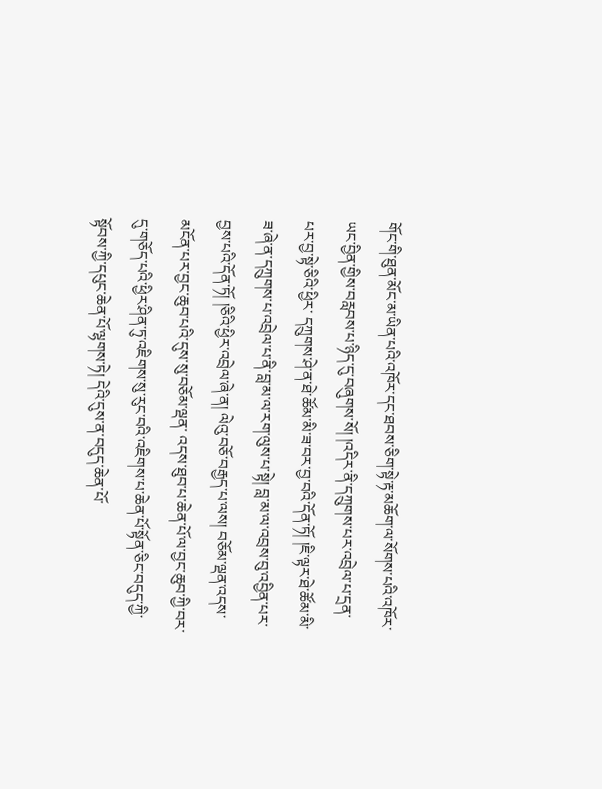གོང་གི་ཐུན་མོང་མ་ཡིན་པའི་འཁོར་དང་ཐབས་ཅིག་སྟེ་རྟ་མཆོག་ལ་སོགས་པའི་འཁོར་ཡང་བྱིན་གྱིས་བརླབས་པ་ཉིད་དུ་བཞུགས་སོ། །འདིར་ནི་དཀྲུགས་པར་འབྲེལ་པ་དྲན་པར་བྱ་སྟེ་ཅིའི་ཕྱིར་ དཀྲུགས་ཤེ་ན་ཐེ་ཚོམ་མི་ཟ་བར་བྱ་བའི་དོན་ཏོ། །ཇི་ལྟར་ཐེ་ཚོམ་མི་ཟ་ཞེ་ན་དཀྲུགས་པ་འབྲེལ་པ་ནི་བླ་མ་ལ་རག་ལུས་པ་སྟེ། བླ་མ་ལ་འབྲས་བུ་འབྱིན་པར་བྱས་པའི་དོན་ཏོ། །ཅིའི་ཕྱིར་འབྲེལ་ཞེ་ན། ལེའུ་བཅོ་བརྒྱད་པ་ལས། བཅོམ་ལྡན་འདས་མངོན་པར་བྱང་ཆུབ་པའི་དུས་སུ་བཅོམ་ལྡན་ འདས་ཐུབ་པ་ཆེན་པོ་ལ་བྱང་ཆུབ་ཀྱི་བར་དུ་གཅོད་པའི་ཕྱིར་ཤིན་ཏུ་འཇིགས་སུ་རུང་བའི་འཇིགས་པ་ཆེན་པོ་སྟོན་ཅིང་བདུད་ཀྱི་སྟོབས་ཀྱི་དཔུང་ཆེན་པོ་ལྷགས་ཏེ། དེའི་དུས་ན་བདུད་ཆེན་པོ་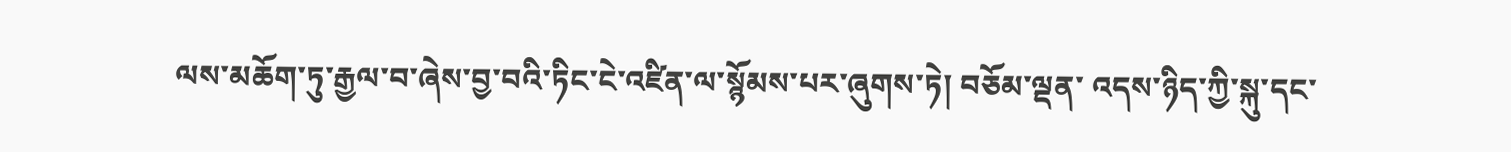ལས་མཆོག་ཏུ་རྒྱལ་བ་ཞེས་བྱ་བའི་ཏིང་ངེ་འཛིན་ལ་སྙོམས་པར་ཞུགས་ཏེ། བཅོམ་ལྡན་ འདས་ཉིད་ཀྱི་སྐུ་དང་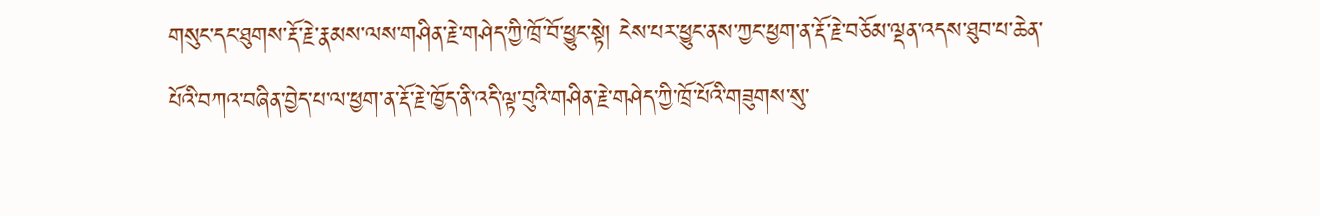གསུང་དང་ཐུགས་རྡོ་རྗེ་རྣམས་ལས་གཤིན་རྗེ་གཤེད་ཀྱི་ཁྲོ་བོ་ཕྱུང་སྟེ། ངེས་པར་ཕྱུང་ནས་ཀྱང་ཕྱག་ན་རྡོ་རྗེ་བཅོམ་ལྡན་འདས་ཐུབ་པ་ཆེན་པོའི་བཀའ་བཞིན་བྱེད་པ་ལ་ཕྱག་ན་རྡོ་རྗེ་ཁྱོད་ནི་འདི་ལྟ་བུའི་གཤིན་རྗེ་གཤེད་ཀྱི་ཁྲོ་པོའི་གཟུགས་སུ་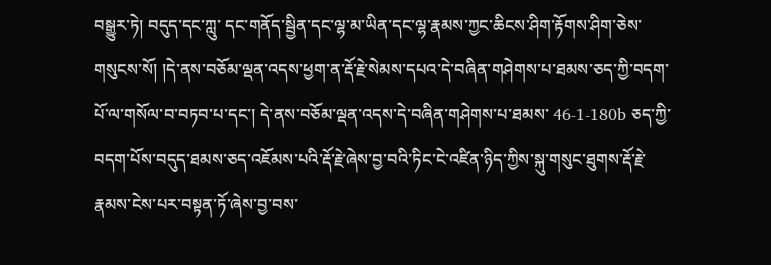བསྒྱུར་ཏེ། བདུད་དང་ཀླུ་ དང་གནོད་སྦྱིན་དང་ལྷ་མ་ཡིན་དང་ལྷ་རྣམས་ཀྱང་ཆིངས་ཤིག་རྟོགས་ཤིག་ཅེས་གསུངས་སོ། །དེ་ནས་བཅོམ་ལྡན་འདས་ཕྱག་ན་རྡོ་རྗེ་སེམས་དཔའ་དེ་བཞིན་གཤེགས་པ་ཐམས་ཅད་ཀྱི་བདག་པོ་ལ་གསོལ་བ་བཏབ་པ་དང་། དེ་ནས་བཅོམ་ལྡན་འདས་དེ་བཞིན་གཤེགས་པ་ཐམས་ 46-1-180b ཅད་ཀྱི་བདག་པོས་བདུད་ཐམས་ཅད་འཇོམས་པའི་རྡོ་རྗེ་ཞེས་བྱ་བའི་ཏིང་ངེ་འཛིན་ཉིད་ཀྱིས་སྐུ་གསུང་ཐུགས་རྡོ་རྗེ་རྣམས་ངེས་པར་བསྟན་ཏོ་ཞེས་བྱ་བས་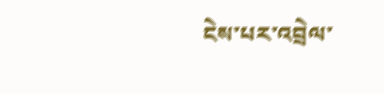ངེས་པར་འབྲེལ་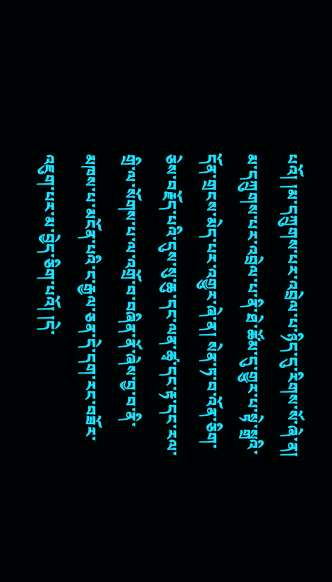པའོ། །མ་དཀྲུགས་པར་འབྲེལ་པ་ཉིད་དུ་རིགས་སོ་ཞེ་ན། མ་དཀྲུགས་པར་འབྲེལ་པ་ནི་ཐེ་ཚོམ་དུ་གྱུར་པ་སྟེ་སྒྲའི་ དོན་གྲངས་མེད་པར་འགྱུར་ཞེ་ན། སེན་ཏ་བ་འོན་ཅིག་ཅེས་བརྗོད་པའི་དུས་སུ་ཆུ་དང་ལན་ཚྭ་དང་རྟ་དང་རལ་གྲི་ལ་སོགས་པ་ལ་འགྲོ་བ་བཞིན་ནོ་ཞེས་བྱ་བ་ནི་མཁས་པ་མངོན་པའི་ང་རྒྱལ་ཅན་དེ་དག་རང་བཟོར་འཇུག་པར་མ་བྱེད་ཅིག་པའོ། །དེ་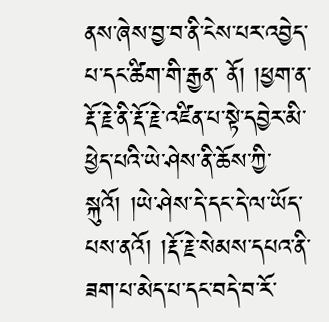ནས་ཞེས་བྱ་བ་ནི་ངེས་པར་འབྱེད་པ་དང་ཚིག་གི་རྒྱན་ ནོ། །ཕྱག་ན་རྡོ་རྗེ་ནི་རྡོ་རྗེ་འཛིན་པ་སྟེ་དབྱེར་མི་ཕྱེད་པའི་ཡེ་ཤེས་ནི་ཆོས་ཀྱི་སྐུའོ། །ཡེ་ཤེས་དེ་དང་དེ་ལ་ཡོད་པས་ནའོ། །རྡོ་རྗེ་སེམས་དཔའ་ནི་ཟག་པ་མེད་པ་དང་བདེ་བ་རོ་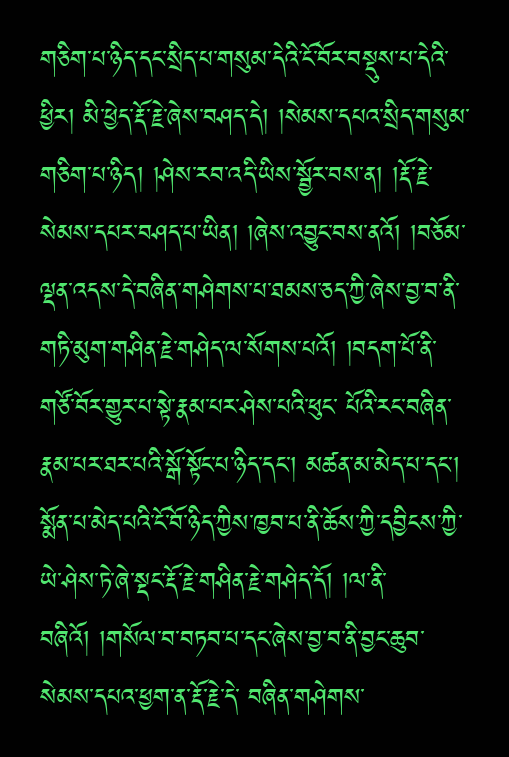གཅིག་པ་ཉིད་དང་སྲིད་པ་གསུམ་དེའི་ངོ་བོར་བསྡུས་པ་དེའི་ཕྱིར། མི་ཕྱེད་རྡོ་རྗེ་ཞེས་བཤད་དེ། །སེམས་དཔའ་སྲིད་གསུམ་ གཅིག་པ་ཉིད། །ཤེས་རབ་འདི་ཡིས་སྦྱོར་བས་ན། །རྡོ་རྗེ་སེམས་དཔར་བཤད་པ་ཡིན། །ཞེས་འབྱུང་བས་ནའོ། །བཅོམ་ལྡན་འདས་དེ་བཞིན་གཤེགས་པ་ཐམས་ཅད་ཀྱི་ཞེས་བྱ་བ་ནི་གཏི་མུག་གཤིན་རྗེ་གཤེད་ལ་སོགས་པའོ། །བདག་པོ་ནི་གཙོ་བོར་གྱུར་པ་སྟེ་རྣམ་པར་ཤེས་པའི་ཕུང་ པོའི་རང་བཞིན་རྣམ་པར་ཐར་པའི་སྒོ་སྟོང་པ་ཉིད་དང་། མཚན་མ་མེད་པ་དང་། སྨོན་པ་མེད་པའི་ངོ་བོ་ཉིད་ཀྱིས་ཁྱབ་པ་ནི་ཆོས་ཀྱི་དབྱིངས་ཀྱི་ཡེ་ཤེས་ཏེ་ཞེ་སྡང་རྡོ་རྗེ་གཤིན་རྗེ་གཤེད་དོ། །ལ་ནི་བཞིའོ། །གསོལ་བ་བཏབ་པ་དང་ཞེས་བྱ་བ་ནི་བྱང་ཆུབ་སེམས་དཔའ་ཕྱག་ན་རྡོ་རྗེ་དེ་ བཞིན་གཤེགས་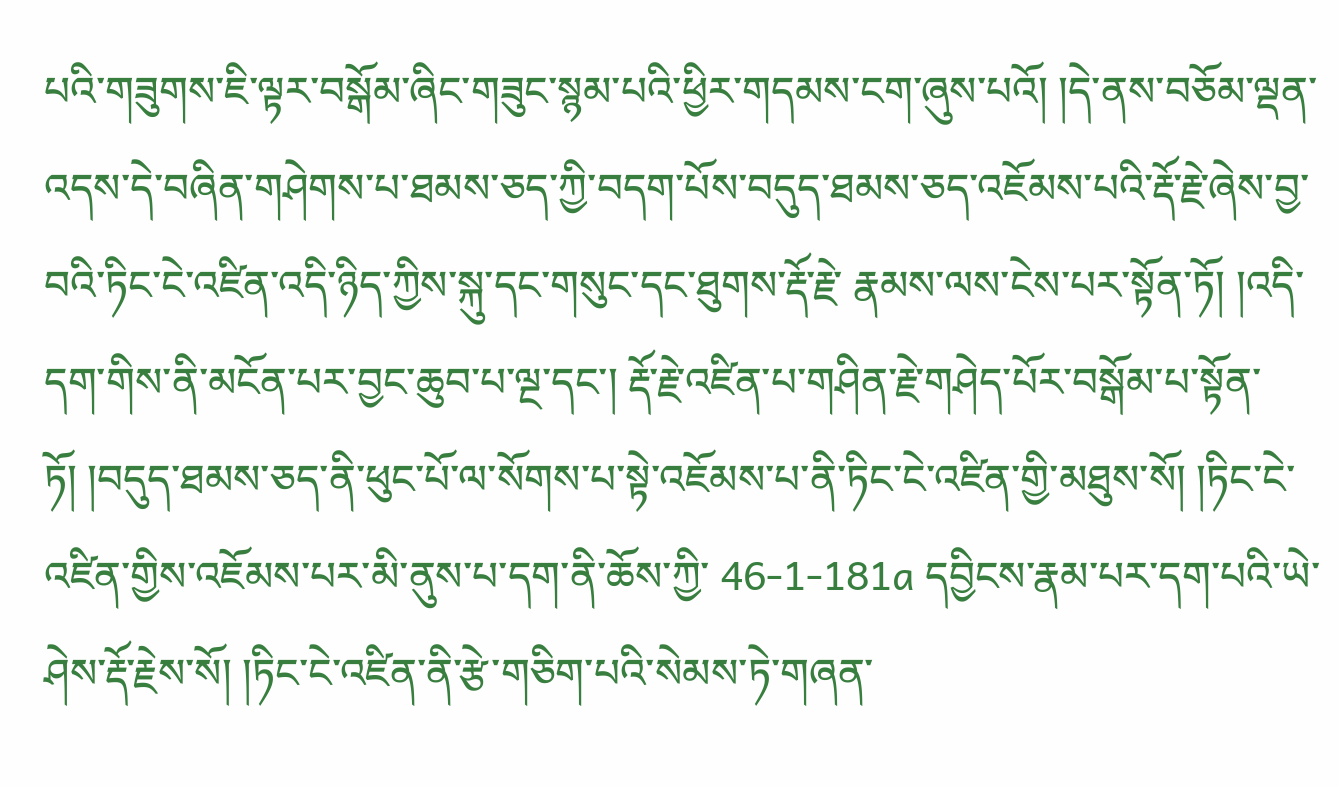པའི་གཟུགས་ཇི་ལྟར་བསྒོམ་ཞིང་གཟུང་སྙམ་པའི་ཕྱིར་གདམས་ངག་ཞུས་པའོ། །དེ་ནས་བཅོམ་ལྡན་འདས་དེ་བཞིན་གཤེགས་པ་ཐམས་ཅད་ཀྱི་བདག་པོས་བདུད་ཐམས་ཅད་འཇོམས་པའི་རྡོ་རྗེ་ཞེས་བྱ་བའི་ཏིང་ངེ་འཛིན་འདི་ཉིད་ཀྱིས་སྐུ་དང་གསུང་དང་ཐུགས་རྡོ་རྗེ་ རྣམས་ལས་ངེས་པར་སྟོན་ཏོ། །འདི་དག་གིས་ནི་མངོན་པར་བྱང་ཆུབ་པ་ལྔ་དང་། རྡོ་རྗེ་འཛིན་པ་གཤིན་རྗེ་གཤེད་པོར་བསྒོམ་པ་སྟོན་ཏོ། །བདུད་ཐམས་ཅད་ནི་ཕུང་པོ་ལ་སོགས་པ་སྟེ་འཇོམས་པ་ནི་ཏིང་ངེ་འཛིན་གྱི་མཐུས་སོ། །ཏིང་ངེ་འཛིན་གྱིས་འཇོམས་པར་མི་ནུས་པ་དག་ནི་ཆོས་ཀྱི་ 46-1-181a དབྱིངས་རྣམ་པར་དག་པའི་ཡེ་ཤེས་རྡོ་རྗེས་སོ། །ཏིང་ངེ་འཛིན་ནི་རྩེ་གཅིག་པའི་སེམས་ཏེ་གཞན་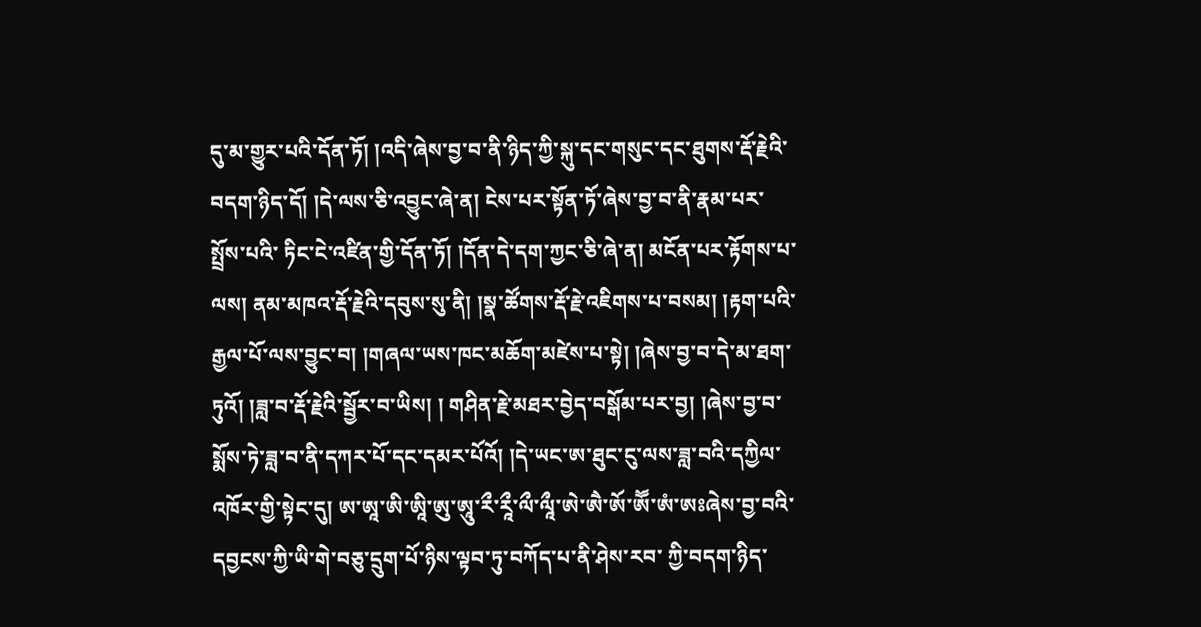དུ་མ་གྱུར་པའི་དོན་ཏོ། །འདི་ཞེས་བྱ་བ་ནི་ཉིད་ཀྱི་སྐུ་དང་གསུང་དང་ཐུགས་རྡོ་རྗེའི་བདག་ཉིད་དོ། །དེ་ལས་ཅི་འབྱུང་ཞེ་ན། ངེས་པར་སྟོན་ཏོ་ཞེས་བྱ་བ་ནི་རྣམ་པར་སྤྲོས་པའི་ ཏིང་ངེ་འཛིན་གྱི་དོན་ཏོ། །དོན་དེ་དག་ཀྱང་ཅི་ཞེ་ན། མངོན་པར་རྟོགས་པ་ལས། ནམ་མཁའ་རྡོ་རྗེའི་དབུས་སུ་ནི། །སྣ་ཚོགས་རྡོ་རྗེ་འཇིགས་པ་བསམ། །རྟག་པའི་རྒྱལ་པོ་ལས་བྱུང་བ། །གཞལ་ཡས་ཁང་མཆོག་མཛེས་པ་སྟེ། །ཞེས་བྱ་བ་དེ་མ་ཐག་ཏུའོ། །ཟླ་བ་རྡོ་རྗེའི་སྦྱོར་བ་ཡིས། ། གཤིན་རྗེ་མཐར་བྱེད་བསྒོམ་པར་བྱ། །ཞེས་བྱ་བ་སྨོས་ཏེ་ཟླ་བ་ནི་དཀར་པོ་དང་དམར་པོའོ། །དེ་ཡང་ཨ་ཐུང་ངུ་ལས་ཟླ་བའི་དཀྱིལ་འཁོར་གྱི་སྟེང་དུ། ཨ་ཨཱ་ཨི་ཨཱི་ཨུ་ཨཱུ་རྀ་རཱྀ་ལྀ་ལཱྀ་ཨེ་ཨཻ་ཨོ་ཨཽ་ཨཾ་ཨཿཞེས་བྱ་བའི་དབྱངས་ཀྱི་ཡི་གེ་བཅུ་དྲུག་པོ་ཉིས་ལྟབ་ཏུ་བཀོད་པ་ནི་ཤེས་རབ་ ཀྱི་བདག་ཉིད་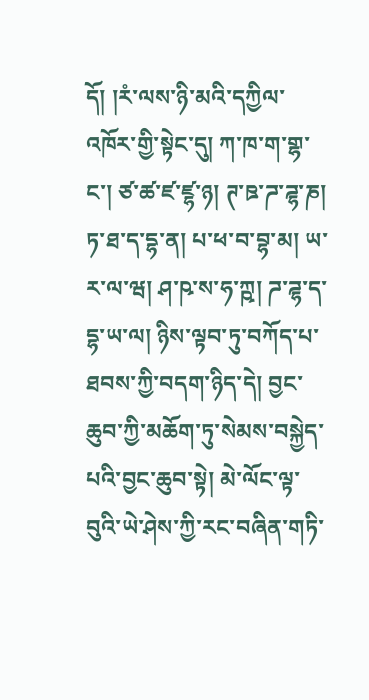དོ། །རཾ་ལས་ཉི་མའི་དཀྱིལ་འཁོར་གྱི་སྟེང་དུ། ཀ་ཁ་ག་གྷ་ང་། ཙ་ཚ་ཛ་ཛྷ་ཉ། ཊ་ཋ་ཌ་ཌྷ་ཎ། ཏ་ཐ་ད་དྷ་ན། པ་ཕ་བ་བྷ་མ། ཡ་ར་ལ་ཝ། ཤ་ཥ་ས་ཧ་ཀྵ། ཌ་ཌྷ་ད་དྷ་ཡ་ལ། ཉིས་ལྟབ་ཏུ་བཀོད་པ་ཐབས་ཀྱི་བདག་ཉིད་དེ། བྱང་ཆུབ་ཀྱི་མཆོག་ཏུ་སེམས་བསྐྱེད་ པའི་བྱང་ཆུབ་སྟེ། མེ་ལོང་ལྟ་བུའི་ཡེ་ཤེས་ཀྱི་རང་བཞིན་གཏི་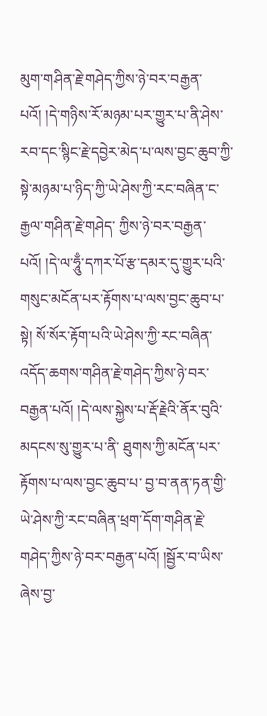མུག་གཤིན་རྗེ་གཤེད་ཀྱིས་ཉེ་བར་བརྒྱན་པའོ། །དེ་གཉིས་རོ་མཉམ་པར་གྱུར་པ་ནི་ཤེས་རབ་དང་སྙིང་རྗེ་དབྱེར་མེད་པ་ལས་བྱང་ཆུབ་ཀྱི་སྟེ་མཉམ་པ་ཉིད་ཀྱི་ཡེ་ཤེས་ཀྱི་རང་བཞིན་ང་རྒྱལ་གཤིན་རྗེ་གཤེད་ ཀྱིས་ཉེ་བར་བརྒྱན་པའོ། །དེ་ལ་ཧཱུྃ་དཀར་པོ་རྩ་དམར་དུ་གྱུར་པའི་གསུང་མངོན་པར་རྟོགས་པ་ལས་བྱང་ཆུབ་པ་སྟེ། སོ་སོར་རྟོག་པའི་ཡེ་ཤེས་ཀྱི་རང་བཞིན་འདོད་ཆགས་གཤིན་རྗེ་གཤེད་ཀྱིས་ཉེ་བར་བརྒྱན་པའོ། །དེ་ལས་སྐྱེས་པ་རྡོ་རྗེའི་ནོར་བུའི་མདངས་སུ་གྱུར་པ་ནི་ ཐུགས་ཀྱི་མངོན་པར་རྟོགས་པ་ལས་བྱང་ཆུབ་པ་ བྱ་བ་ནན་ཏན་གྱི་ཡེ་ཤེས་ཀྱི་རང་བཞིན་ཕྲག་དོག་གཤིན་རྗེ་གཤེད་ཀྱིས་ཉེ་བར་བརྒྱན་པའོ། །སྦྱོར་བ་ཡིས་ཞེས་བྱ་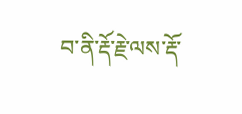བ་ནི་རྡོ་རྗེ་ལས་རྡོ་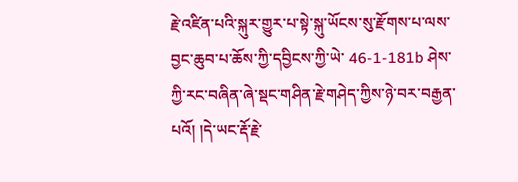རྗེ་འཛིན་པའི་སྐུར་གྱུར་པ་སྟེ་སྐུ་ཡོངས་སུ་རྫོགས་པ་ལས་བྱང་ཆུབ་པ་ཆོས་ཀྱི་དབྱིངས་ཀྱི་ཡེ་ 46-1-181b ཤེས་ཀྱི་རང་བཞིན་ཞེ་སྡང་གཤིན་རྗེ་གཤེད་ཀྱིས་ཉེ་བར་བརྒྱན་པའོ། །དེ་ཡང་རྡོ་རྗེ་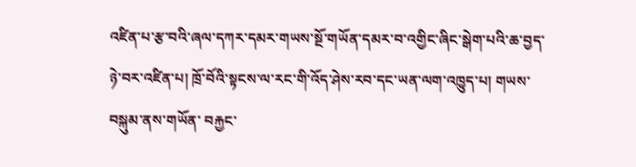འཛིན་པ་རྩ་བའི་ཞལ་དཀར་དམར་གཡས་སྔོ་གཡོན་དམར་བ་འགྱིང་ཞིང་སྒེག་པའི་ཆ་བྱད་ཉེ་བར་འཛིན་པ། ཁྲོ་བོའི་སྟངས་ལ་རང་གི་འོད་ཤེས་རབ་དང་ཡན་ལག་འཁྱུད་པ། གཡས་བསྐུམ་ནས་གཡོན་ བརྐྱང་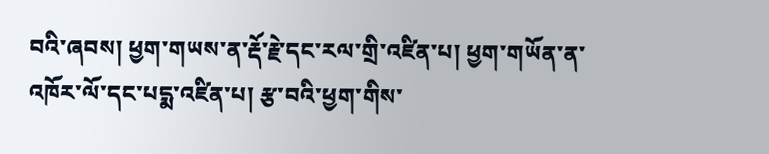བའི་ཞབས། ཕྱག་གཡས་ན་རྡོ་རྗེ་དང་རལ་གྲི་འཛིན་པ། ཕྱག་གཡོན་ན་འཁོར་ལོ་དང་པདྨ་འཛིན་པ། རྩ་བའི་ཕྱག་གིས་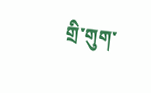གྲི་གུག་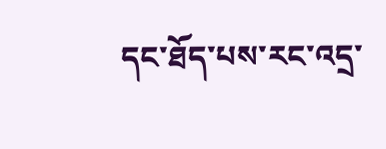དང་ཐོད་པས་རང་འདྲ་